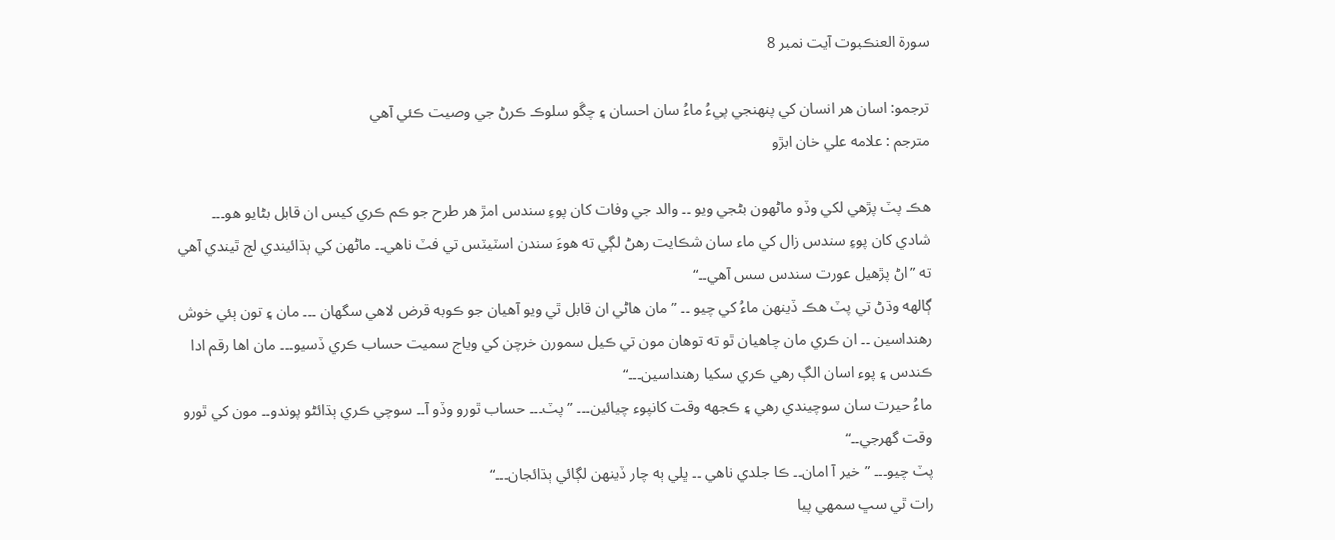سورة العنڪبوت آيت نمبر 8

ترجمو: اسان هر انسان کي پنهنجي پيءُ ماءُ سان احسان ۽ چڱو سلوڪ ڪرڻ جي وصيت ڪئي آهي
مترجم : علامه علي خان ابڙو

هڪ پٽ پڙهي لکي وڏو ماڻهون بڻجي ويو ۔۔ والد جي وفات کان پوءِ سندس امڙ هر طرح جو ڪم ڪري کيس ان قابل بڻايو هو۔۔۔ شادي کان پوءِ سندس زال کي ماء سان شڪايت رهڻ لڳي ته هوءَ سندن اسٽيٽس تي فٽ ناهي۔۔ ماڻهن کي ٻڌائيندي لڄ ٿيندي آهي ته ”اڻ پڙهيل عورت سندس سس آهي۔۔“
ڳالهه وڌڻ تي پٽ هڪ ڏينهن ماءُ کي چيو ۔۔ ”مان هاڻي ان قابل ٿي ويو آهيان جو ڪوبه قرض لاهي سگهان ۔۔۔ مان ۽ تون ٻئي خوش رهنداسين ۔۔ ان ڪري مان چاهيان ٿو ته توهان مون تي ڪيل سمورن خرچن کي وياج سميت حساب ڪري ڏسيو۔۔۔ مان اها رقم ادا ڪندس ۽ پوء اسان الڳ رهي ڪري سکيا رهنداسين۔۔۔“
ماءُ حيرت سان سوچيندي رهي ۽ ڪجهه وقت کانپوء چيائين۔۔۔ ”پٽ۔۔۔ حساب ٿورو وڏو آ۔۔ سوچي ڪري ٻڌائڻو پوندو۔۔ مون کي ٿورو وقت گهرجي۔۔“
پٽ چيو۔۔۔ ”خير آ امان۔۔ ڪا جلدي ناهي ۔۔ ڀلي ٻه چار ڏينهن لڳائي ٻڌائجان۔۔۔“
رات ٿي سڀ سمهي پيا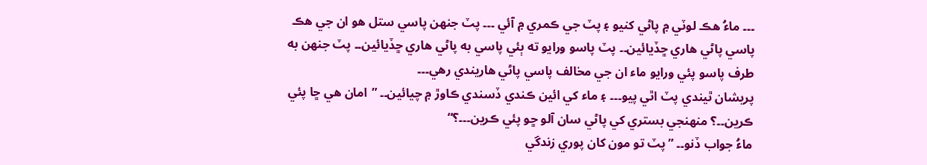۔۔۔ ماءُ هڪ لوٽي ۾ پاڻي کنيو ۽ پٽ جي ڪمري ۾ آئي ۔۔۔ پٽ جنهن پاسي ستل هو ان جي هڪ پاسي پاڻي هاري ڇڏيائين۔۔ پٽ پاسو ورايو ته ٻئي پاسي به پاڻي هاري ڇڏيائين۔۔ پٽ جنهن به طرف پاسو پئي ورايو ماء ان جي مخالف پاسي پاڻي هاريندي رهي۔۔۔
پريشان ٿيندي پٽ اٿي پيو۔۔۔ ۽ ماء کي ائين ڪندي ڏسندي ڪاوڙ ۾ چيائين۔۔ ”امان هي ڇا پئي ڪرين۔۔؟ منهنجي بستري کي پاڻي سان آلو ڇو پئي ڪرين۔۔۔؟“
ماءُ جواب ڏنو۔۔ ”پٽ تو مون کان پوري زندگي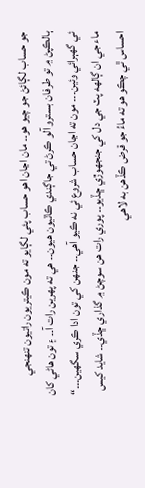جو حساب لڳائڻ جو چيو هو۔۔ مان اڃان اهو حساب پئي لڳايو ته مون ڪيتريون راتيون تنهنجي ٻالڪپڻ ۾ تو طرفان بسترو آلو ڪرڻ تي جاڳندي ڪاٽيون هيون۔۔ هي ته پهرين رات آ۔۔ ۽ تون هاڻي کان ئي گهٻرائي وئين۔۔۔ مون ته اڃان حساب شروع ئي نه ڪيو آهي۔۔ جنهن کي تون ادا ڪري سگهين۔۔۔“
ماء جي ان ڳالهه پٽ جي دل کي جنجهوڙي ڇڏيو۔۔ پوري رات هن سوچڻ ۾ گذاري ڇڏي۔۔ شايد کيس احساس ٿي چڪو هو ته ماءُ جو قرض ڪڏهن به لاهي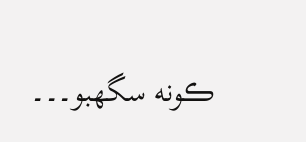ڪونه سگهبو۔۔۔